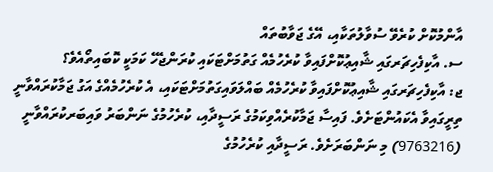އާންމުކޮށް ކުރެވޭ ސުވާލުތަކާއި، އޭގެ ޖަވާބުތައް
ސ. އާކިފެހިޗަރގައި ޝާއިޢުކޮށްފައިވާ ކުރެހުމެއް ގަތުމަށްޓަކައި ކުރަންޖެހޭ ކަމަކީ ކޮބައިތޯއެވެ؟
ޖ: އާކިފެހިޗަރގައި ޝާއިޢުކޮށްފައިވާ ކުރެހުމެއް ބައްލަވައިގަތުމަށްޓަކައި، އެ ކުރެހުމެއްގެ އަގު ޖަމާކުރައްވާނީ ތިރީގައިވާ އެކައުންޓަށެވެ. ފައިސާ ޖަމާކުރެއްވިކަމުގެ ރަސީދާއި، ކުރެހުމުގެ ނަންބަރު ވައިބަރކުރައްވާނީ (9763216) މި ނަންބަރަށެވެ. ރަސީދާއި ކުރެހުމުގެ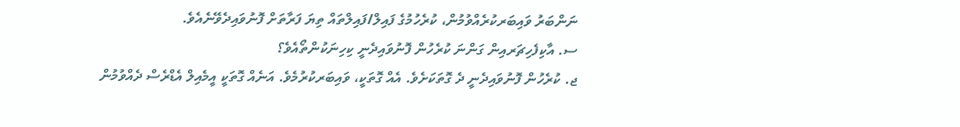ނަންބަރު ވައިބަރކުރެއްވުމުން، ކުރެހުމުގެ ފައިލް/ފައިލްތައް ތިޔަ ފަރާތަށް ފޮނުވައިދެވޭނެއެވެ.
ސ. އާކިފެހިޗަރއިން ގަންނަ ކުރެހުން ފޮނުވައިދެނީ ކިހިނަކުންތޯއެވެ؟
ޖ. ކުރެހުން ފޮނުވައިދެނީ ދެ ގޮތަކަށެވެ. އެއް ގޮތަކީ، ވައިބަރކުރުމެވެ. އަނެއް ގޮތަކީ އީމެއިލް އެޑްރެސް ދެއްވުމުން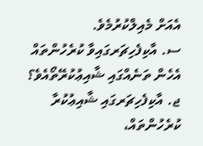އެއަށް މެއިލްކުރުމެވެ.
ސ. އާކިފެހިޗަރގައިވާ ކުރެހުންތައް އެހެން ތަނެއްގައި ޝާއިޢުކުރޭތޯއެވެ؟
ޖ. އާކިފެހިޗަރގައި ޝާއިޢުކުރާ ކުރެހުންތައް،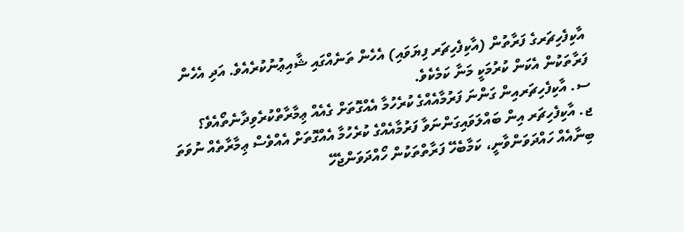އާކިފެހިޗަރގެ ފަރާތުން (އާކިފެހިޗަރ ފިޔަވައި) އެހެން ތަނެއްގައި ޝާއިޢުނުކުރެއެވެ. އަދި އެހެން ފަރާތަކުން އެކަން ކުރުމަކީ މަނާ ކަމެކެވެ.
ސ. އާކިފެހިޗަރއިން ގަންނަ ފަރުމާއެއްގެ ކުރެހުމާ އެއްގޮތަށް ގެއެއް ޢިމާރާތްކުރެވިދާނެތޯއެވެ؟
ޖ. އާކިފެހިޗަރ އިން ބައްލަވައިގަންނަވާ ފަރުމާއެއްގެ ކުރެހުމާ އެއްގޮތަށް އެއްވެސް ޢިމާރާތެއް ނުވަތަ ބިނާއެއް ހައްދަވަންވާނީ، ކަމާބެހޭ ފަރާތްތަކުން ހޯއްދަވަންޖެހޭ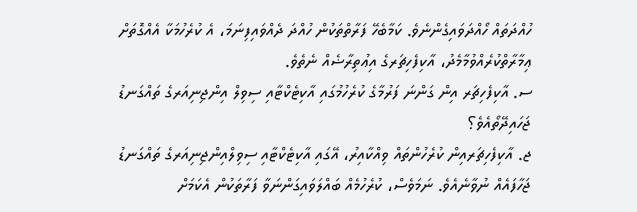ހުއްދަތައް ހޯއްދަވައިގެންނެވެ. ކަމާބެހޭ ފަރާތްތަކުން ހުއްދަ ދެއްވައިފިނަމަ، އެ ކުރެހުމަކާ އެއްގޮތަށް ޢިމާރާތްކުރެއްވުމާމެދު، އާކިފެހިޗަރގެ އިޢުތިރާޟެއް ނެތެވެ.
ސ. އާކިފެހިޗަރ އިން ގަންނަ ފަރުމާގެ ކުރެހުމުގައި އާކިޓެކްޓާއި ސިވިލް އިންޖިނިއަރގެ ތައްގަނޑު ޖަހައިދޭތޯއެވެ؟
ޖ. އާކިފެހިޗަރއިން ކުރެހުންތައް ވިއްކާއިރު، އޭގައި އާކިޓެކްޓާއި ސިވިލްއިންޖިނިއަރގެ ތައްގަނޑު ޖަހާފައެއް ނުވާނެއެވެ. ނަމަވެސް، ކުރެހުމެއް ބައްލަވައިގަންނަވާ ފަރާތަކުން އެކަމަށް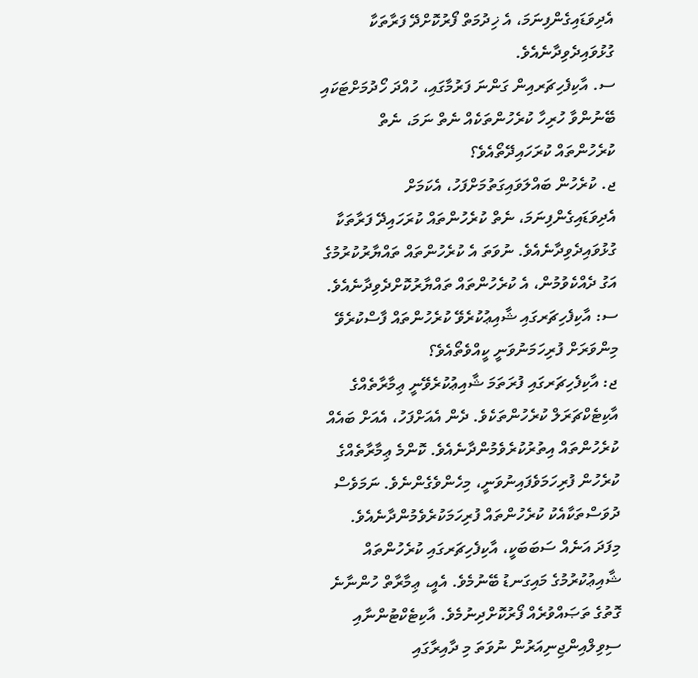އެދިވަޑައިގެންފިނަމަ، އެ ޚިދުމަތް ފޯރުކޮށްދޭ ފަރާތަކާ ގުޅުވައިދެވިދާނެއެވެ.
ސ. އާކިފެހިޗަރއިން ގަންނަ ފަރުމާގައި، ހުއްދަ ހޯދުމަށްޓަކައި ބޭނުންވާ ހުރިހާ ކުރެހުންތަކެއް ނެތް ނަމަ، ނެތް ކުރެހުންތައް ކުރަހައިދޭތޯއެވެ؟
ޖ. ކުރެހުން ބައްލަވައިގަތުމަށްފަހު، އެކަމަށް އެދިވަޑައިގެންފިނަމަ، ނެތް ކުރެހުންތައް ކުރަހައިދޭ ފަރާތަކާ ގުޅުވައިދެވިދާނެއެވެ. ނުވަތަ އެ ކުރެހުންތައް ތައްޔާރުކުރުމުގެ އަގު ދެއްކެވުމުން، އެ ކުރެހުންތައް ތައްޔާރުކޮށްދެވިދާނެއެވެ.
ސ: އާކިފެހިޗަރގައި ޝާއިޢުކުރެވޭ ކުރެހުންތައް ފާސްކުރެވޭ މިންވަރަށް ފުރިހަމަނުވަނީ ކީއްވެތޯއެވެ؟
ޖ: އާކިފެހިޗަރގައި ފުރަތަމަ ޝާއިޢުކުރެވޭނީ ޢިމާރާތެއްގެ އާކިޓެކްޗަރަލް ކުރެހުންތަކެވެ. ދެން އެއަށްފަހު، އެއަށް ބައެއް ކުރެހުންތައް އިތުރުކުރެވެމުންދާނެއެވެ. ކޮންމެ ޢިމާރާތެއްގެ ކުރެހުން ފުރިހަމަވެފައިނުވަނީ، މިހެންވެގެންނެވެ. ނަމަވެސް ދުވަސްތަކާއެކު ކުރެހުންތައް ފުރިހަމަކުރެވެމުންދާނެއެވެ. މިފަދަ އަނެއް ސަބަބަކީ، އާކިފެހިޗަރގައި ކުރެހުންތައް ޝާއިޢުކުރުމުގެ މައިގަނޑު ބޭނުމެވެ. އެއީ، ޢިމާރާތް ހުންނާނެ ގޮތުގެ ތަޞައްވުރެއް ފޯރުކޮށްދިނުމެވެ. އާކިޓެކްޓުންނާއި ސިވިލްއިންޖިނިއަރުން ނުވަތަ މި ދާއިރާގައި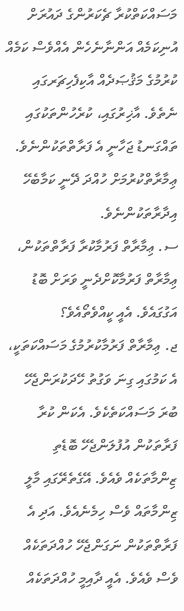މަސައްކަތްކުރާ ޗެކަރުންގެ ދައުރަށް އުނިކަމެއް އަންނާނެހެން އެއްވެސް ކަމެއް ކުރުމުގެ މަޤުޞަދެއް އާކިފެހިޗަރގައި ނެތެވެ. އާޚިރުގައި، ކުރެހުންތަކުގައި ތައްގަނޑު ޖަހާނީ އެ ފަރާތްތަކުންނެވެ. ޢިމާރާތްކުރުމަށް ހުއްދަ ދޭނީ ކަމާބެހޭ އިދާރާތަކުންނެވެ.
ސ. ޢިމާރާތް ފަރުމާކުރާ ފަރާތްތަކުން، ޢިމާރާތް ފަރުމާކޮށްދެނީ ވަރަށް ބޮޑު އަގުގައެވެ. އެއީ ކީއްވެތޯއެވެ؟
ޖ. ޢިމާރާތް ފަރުމާކުރުމުގެ މަސައްކަތަކީ، އެ ކަމުގައި ގިނަ ވަގުތު ހޭދަކުރަންޖެހޭ ބުރަ މަސައްކަތެކެވެ. އެކަން ކުރާ ފަރާތަކުން އުފުލަންޖެހޭ ބޮޑެތި ޒިންމާތަކެއް ވެއެވެ. އޭގެތެރޭގައި މާލީ ޒިންމާތައް ވެސް ހިމެނެއެވެ. އަދި އެ ފަރާތްތަކުން ނަގަންޖެހޭ ހުއްދަތަކެއް ވެސް ވެއެވެ. އެއީ ދާއިމީ ހުއްދަތަކެއް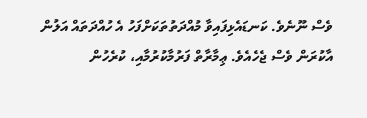ވެސް ނޫނެވެ. ކަނޑައެޅިފައިވާ މުއްދަތުތަކަށްފަހު އެ ހުއްދަތައް އަލުން އާކުރަން ވެސް ޖެހެއެވެ. ޢިމާރާތް ފަރުމާކުރުމާއި، ކުރެހުން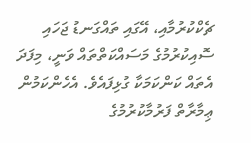ޗެކްކުރުމާއި، އޭގައި ތައްގަނޑު ޖަހައި ސޮއިކުރުމުގެ މަސައްކަތްތައް ވަނީ، މިފަދަ އެތައް ކަންކަމަކާ ގުޅިފައެވެ. އެހެންކަމުން ޢިމާރާތް ފަރުމާކުރުމުގެ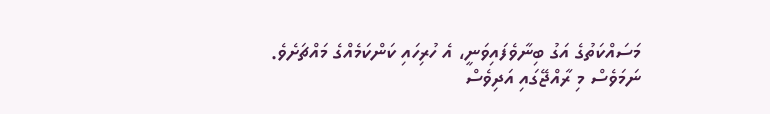މަސައްކަތުގެ އަގު ބިނާވެފައިވަނީ، އެ ހުރިހައި ކަންކަމެއްގެ މައްޗަށެވެ. ނަމަވެސް މި ރާއްޖޭގައި އަދިވެސް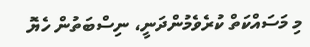މި މަސައްކަތް ކުރެވެމުންދަނީ، ނިސްބަތުން ހެޔޮ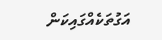އަގުތަކެއްގައިކަން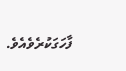ފާހަގަކުރެވެއެވެ.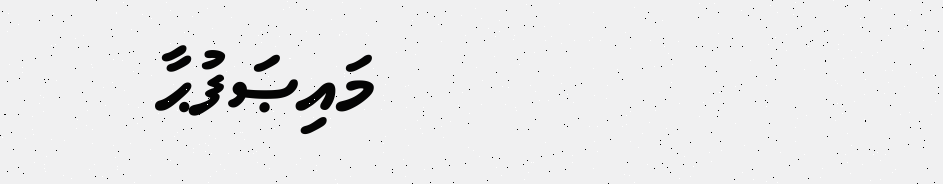މައިޞަފުޙާ